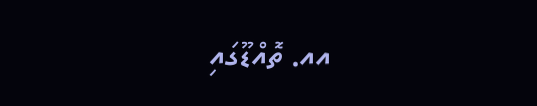އއ. ތޮއްޑޫގައި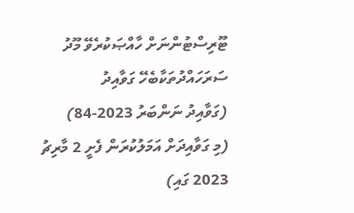ޓޫރިސްޓުންނަށް ހާއްޞަކުރެވޭ މޫދު ސަރަހައްދުތަކާބެހޭ ގަވާއިދު
(ގަވާއިދު ނަންބަރު 2023-84)
(މި ގަވާއިދަށް އަމަލުކުރަން ފެށީ 2 މާރިޗު 2023 ގައި)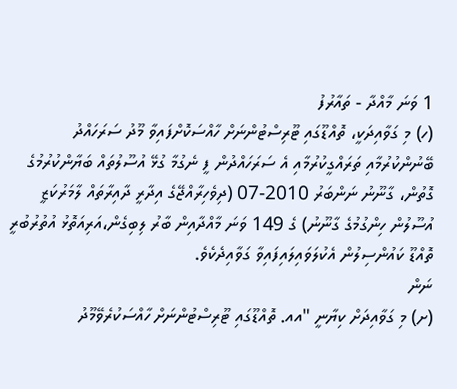1 ވަނަ މާއްދާ - ތައާރުފު
(ހ) މި ގަވާއިދަކީ، ތޮއްޑޫގައި ޓޫރިސްޓުންނަށް ހާއްސަކޮށްފައިވާ މޫދު ސަރަހައްދު ބޭނުންކުރުމާއި ތަރައްގީކުރުމާއި އެ ސަރަހައްދުން ފީ ނެގުމާ ގުޅޭ އުސޫލުތައް ބަޔާންކުރުމުގެ ގޮތުން، ގާނޫނު ނަންބަރު 2010-07 (ދިވެހިރާއްޖޭގެ އިދާރީ ދާއިރާތައް ލާމަރުކަޒީ އުސޫލުން ހިންގުމުގެ ގާނޫނު) ގެ 149 ވަނަ މާއްދާއިން ބާރު ލިބިގެން،އަރިއަތޮޅު އުތުރުބުރީ ތޮއްޑޫ ކައުންސިލުން އެކުލަވައިލައިފައިވާ ގަވާއިދެކެވެ.
ނަން
(ށ) މި ގަވާއިދަށް ކިޔާނީ "އއ. ތޮއްޑޫގައި ޓޫރިސްޓުންނަށް ހާއްސަކުރެވޭމޫދު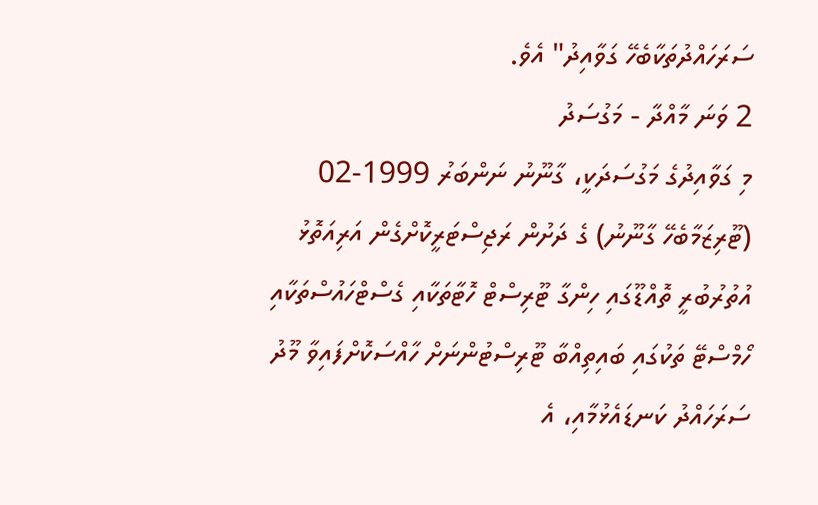ސަރަހައްދުތަކާބެހޭ ގަވާއިދު" އެވެ.
2 ވަނަ މާއްދާ - މަގުސަދު
މި ގަވާއިދުގެ މަގުސަދަކީ، ގާނޫނު ނަންބަރު 1999-02 (ޓޫރިޒަމާބެހޭ ގާނޫނު) ގެ ދަށުން ރަޖިސްޓަރީކޮށްގެން އަރިއަތޮޅު އުތުރުބުރީ ތޮއްޑޫގައި ހިންގާ ޓޫރިސްޓް ހޮޓާތަކާއި ގެސްޓްހައުސްތަކާއި ހޯމްސްޓޭ ތަކުގައި ބައިތިއްބާ ޓޫރިސްޓުންނަށް ހާއްސަކޮށްފައިވާ މޫދު ސަރަހައްދު ކަނޑައެޅުމާއި، އެ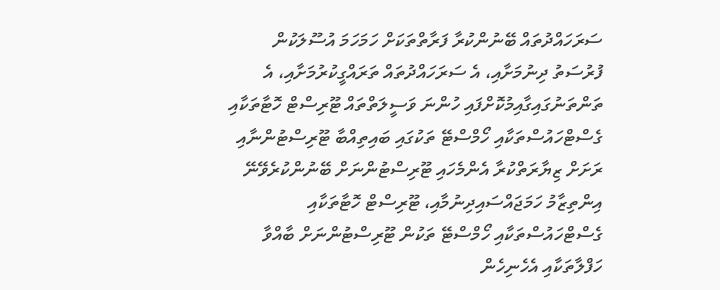ސަރަހައްދުތައް ބޭނުންކުރާ ފަރާތްތަކަށް ހަމަހަމަ އުސޫލަކުން ފުރުސަތު ދިނުމަށާއި، އެ ސަރަހައްދުތައް ތަރައްގީކުރުމަށާއި، އެ ތަންތަނުގައިގާއިމުކޮށްފައި ހުންނަ ވަސީލަތްތައް ޓޫރިސްޓް ހޮޓާތަކާއި ގެސްޓްހައުސްތަކާއި ހޯމްސްޓޭ ތަކުގައި ބައިތިއްބާ ޓޫރިސްޓުންނާއި ރަށަށް ޒިޔާރަތްކުރާ އެންމެހައި ޓޫރިސްޓުންނަށް ބޭނުންކުރެވޭނޭ އިންތިޒާމު ހަމަޖައްސައިދިނުމާއި، ޓޫރިސްޓް ހޮޓާތަކާއި ގެސްޓްހައުސްތަކާއި ހޯމްސްޓޭ ތަކުން ޓޫރިސްޓުންނަށް ބާއްވާ ހަފްލާތަކާއި އެހެނިހެން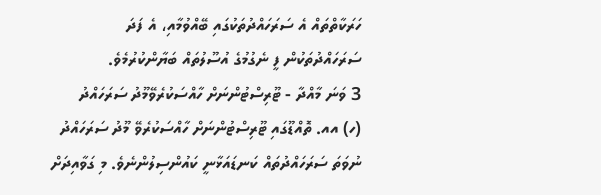ހަރަކާތްތައް އެ ސަރަހައްދުތަކުގައި ބޭއްވުމާއި، އެ ފަދަ ސަރަހައްދުތަކުން ފީ ނެގުމުގެ އުސޫލުތައް ބަޔާންކުރުމެވެ.
3 ވަނަ މާއްދާ - ޓޫރިސްޓުންނަށް ހާއްސަކުރެވޭމޫދު ސަރަހައްދު
(ހ) އއ. ތޮއްޑޫގައި ޓޫރިސްޓުންނަށް ހާއްސަކުރެވޭ މޫދު ސަރަހައްދު ނުވަތަ ސަރަހައްދުތައް ކަނޑައަޅާނީ ކައުންސިލުންނެވެ. މި ގަވާއިދަށް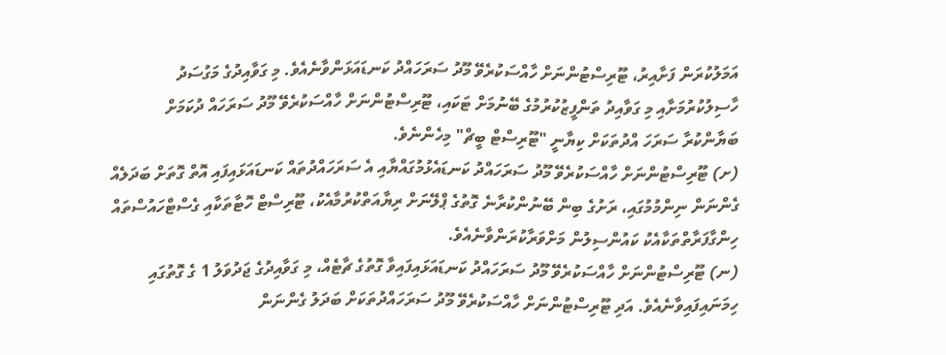އަމަލުކުރަން ފަށާއިރު، ޓޫރިސްޓުންނަށް ހާއްސަކުރެވޭ މޫދު ސަރަހައްދު ކަނޑައަޅަންވާނެއެވެ. މި ގަވާއިދުގެ މަގުސަދު ހާސިލުކުރުމަށާއި މި ގަވާއިދު ތަންފީޒުކުރުމުގެ ބޭނުމަށް ޓަކައި، ޓޫރިސްޓުންނަށް ހާއްސަކުރެވޭ މޫދު ސަރަހައް ދުކަމަށް ބަޔާންކުރާ ސަރަހަ އްދުތަކަށް ކިޔާނީ "ޓޫރިސްޓް ބީޗް" މިހެންނެވެ.
(ށ) ޓޫރިސްޓުންނަށް ހާއްސަކުރެވޭ މޫދު ސަރަހައްދު ކަނޑައެޅުމުގައްޔާއި އެ ސަރަހައްދުތައް ކަނޑައަޅައިފައި އޮތް ގޮތަށް ބަދަލެއް ގެންނަން ނިންމުމުގައި، ރަށުގެ ބިން ބޭނުންކުރާނެ ގޮތުގެ ޕްލޭނަށް ރިޔާއަތްކުރުމާއެކު، ޓޫރިސްޓް ހޮޓާތަކާއި ގެސްޓްހައުސްތައް ހިންގާފަރާތްތަކާއެކު ކައުންސިލުން މަށްވަރާކުރަންވާނެއެވެ.
(ނ) ޓޫރިސްޓުންނަށް ހާއްސަކުރެވޭ މޫދު ސަރަހައްދު ކަނޑައަޅައިފައިވާ ގޮތުގެ ޗާޓެއް، މި ގަވާއިދުގެ ޖަދުވަލު 1 ގެ ގޮތުގައި ހިމަނައިފައިވާނެއެވެ. އަދި ޓޫރިސްޓުންނަށް ހާއްސަކުރެވޭ މޫދު ސަރަހައްދުތަކަށް ބަދަލު ގެންނަން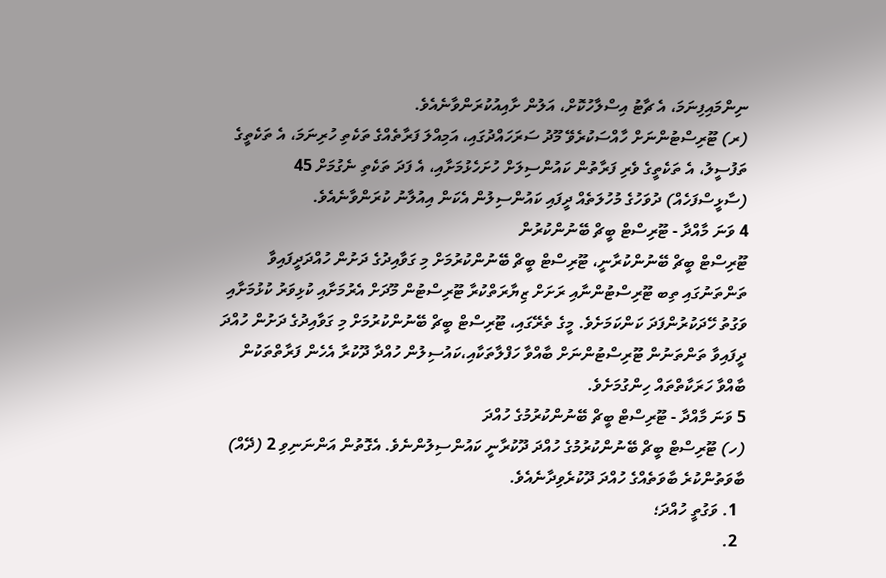ނިންމައިފިނަމަ، އެ ޗާޓު އިސްލާހުކޮށް، އަލުން ށާއިއުކުރަންވާނެއެވެ.
(ރ) ޓޫރިސްޓުންނަށް ހާއްސަކުރެވޭ މޫދު ސަރަހައްދުގައި، އަމިއްލަ ފަރާތެއްގެ ތަކެތި ހުރިނަމަ، އެ ތަކެތީގެ ތަފުސީލު، އެ ތަކެތީގެ ވެރި ފަރާތުން ކައުންސިލަށް ހުށަހެޅުމަށާއި، އެ ފަދަ ތަކެތި ނެގުމަށް 45 (ސާޅީސްފަހެއް) ދުވަހުގެ މުހުލަތެއް ދީފައި ކައުންސިލުން އެކަން އިއުލާނު ކުރަންވާނެއެވެ.
4 ވަނަ މާއްދާ - ޓޫރިސްޓް ބީޗް ބޭނުންކުރުން
ޓޫރިސްޓް ބީޗް ބޭނުންކުރާނީ، ޓޫރިސްޓް ބީޗް ބޭނުންކުރުމަށް މި ގަވާއިދުގެ ދަށުން ހުއްދަދީފައިވާ ތަންތަނުގައި ތިބ ޓޫރިސްޓުންނާއި ރަށަށް ޒިޔާރަތްކުރާ ޓޫރިސްޓުން މޫދަށް އެރުމަށާއި ކުޅިވަރު ކުޅުމަށާއި ވަގުތު ހޭދަކުރުންފަދަ ކަންކަމަށެވެ. މީގެ ތެރޭގައި، ޓޫރިސްޓް ބީޗް ބޭނުންކުރުމަށް މި ގަވާއިދުގެ ދަށުން ހުއްދަ ދީފައިވާ ތަންތަނުން ޓޫރިސްޓުންނަށް ބާއްވާ ހަފްލާތަކާއި،ކައުސިލުން ހުއްދާ ދޫކުރާ އެހެން ފަރާތްތަކުން ބާއްވާ ހަރަކާތްތައް ހިންގުމަށެވެ.
5 ވަނަ މާއްދާ - ޓޫރިސްޓް ބީޗް ބޭނުންކުރުމުގެ ހުއްދަ
(ހ) ޓޫރިސްޓް ބީޗް ބޭނުންކުރުމުގެ ހުއްދަ ދޫކުރާނީ ކައުންސިލުންނެވެ. އެގޮތުން އަންނަނިވި 2 (ދޭއް) ބާވަތުންކުރެ ބާވަތެއްގެ ހުއްދަ ދޫކުރެވިދާނެއެވެ.
  1. ވަގުތީ ހުއްދަ؛
  2.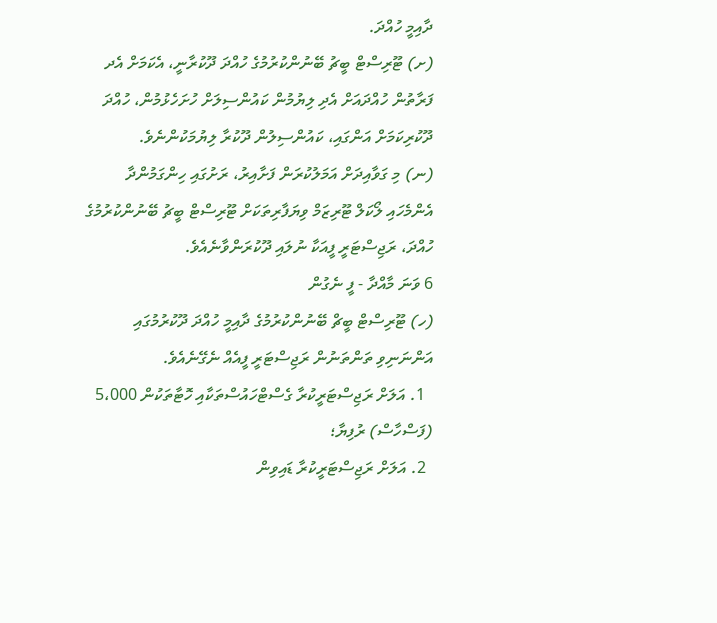ދާއިމީ ހުއްދަ.
(ށ) ޓޫރިސްޓް ބީޗު ބޭނުންކުރުމުގެ ހުއްދަ ދޫކުރާނީ، އެކަމަށް އެދ ފަރާތުން ހުއްދައަށް އެދި ލިޔުމުން ކައުންސިލަށް ހުށަހެޅުމުން، ހުއްދަ ދޫކުރިކަމަށް އަންގައި، ކައުންސިލުން ދޫކުރާ ލިޔުމަކުންނެވެ.
(ނ) މި ގަވާއިދަށް އަމަލުކުރަން ފަށާއިރު، ރަށުގައި ހިންގަމުންދާ އެންމެހައި ލޯކަލް ޓޫރިޒަމް ވިޔަފާރިތަކަށް ޓޫރިސްޓް ބީޗު ބޭނުންކުރުމުގެ ހުއްދަ، ރަޖިސްޓަރީ ފީއަކާ ނުލައި ދޫކުރަންވާނެއެވެ.
6 ވަނަ މާއްދާ - ފީ ނެގުން
(ހ) ޓޫރިސްޓް ބީޗް ބޭނުންކުރުމުގެ ދާއިމީ ހުއްދަ ދޫކުރުމުގައި އަންނަނިވި ތަންތަނުން ރަޖިސްޓަރީ ފީއެއް ނެގޭނެއެވެ.
  1. އަލަށް ރަޖިސްޓަރީކުރާ ގެސްޓްހައުސްތަކާއި ހޮޓާތަކުން 5،000 (ފަސްހާސް) ރުފިޔާ؛
  2. އަލަށް ރަޖިސްޓަރީކުރާ ޑައިވިން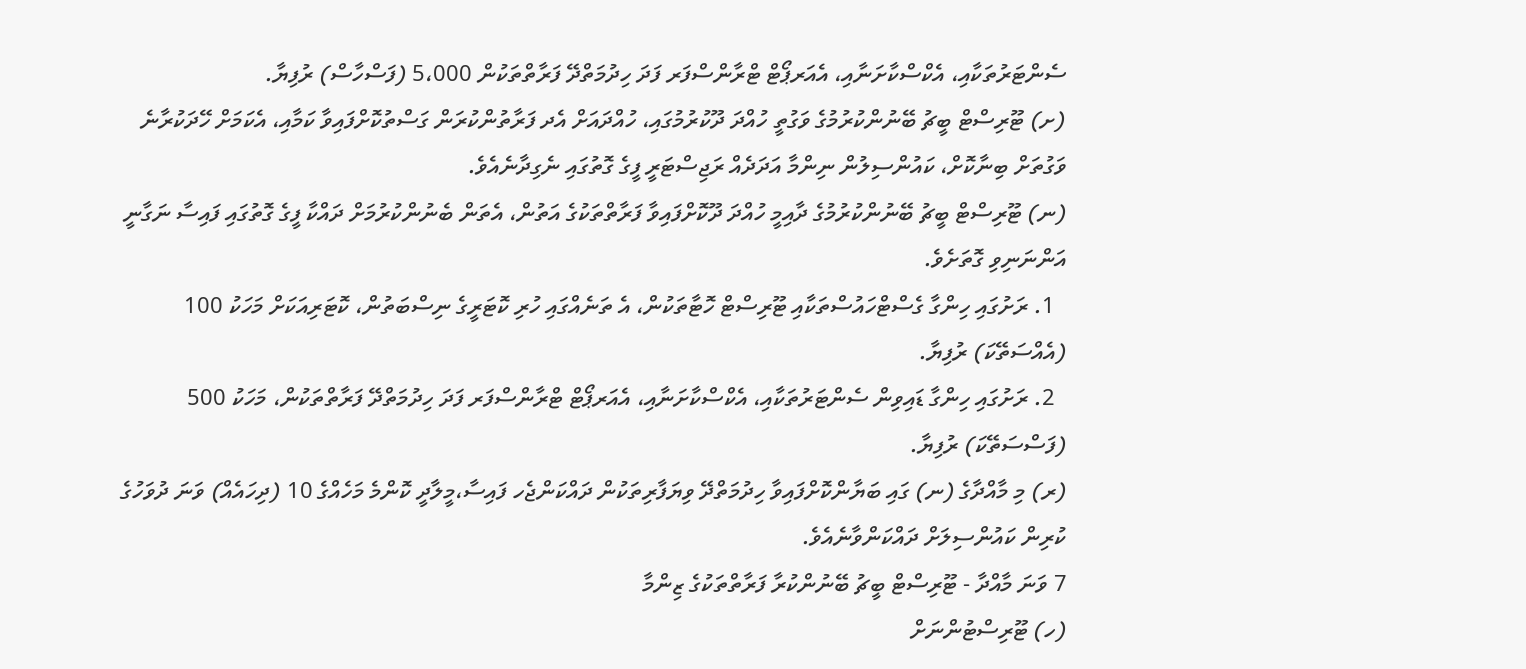ސެންޓަރުތަކާއި، އެކްސްކާށަނާއި، އެއަރޕޯޓް ޓްރާންސްފަރ ފަދަ ހިދުމަތްދޭ ފަރާތްތަކުން 5،000 (ފަސްހާސް) ރުފިޔާ.
(ށ) ޓޫރިސްޓް ބީޗު ބޭނުންކުރުމުގެ ވަގުތީ ހުއްދަ ދޫކުރުމުގައި، ހުއްދައަށް އެދ ފަރާތުންކުރަން ގަސްތުކޮށްފައިވާ ކަމާއި، އެކަމަށް ހޭދަކުރާނެ ވަގުތަށް ބިނާކޮށް، ކައުންސިލުން ނިންމާ އަދަދެއް ރަޖިސްޓަރީ ފީގެ ގޮތުގައި ނެގިދާނެއެވެ.
(ނ) ޓޫރިސްޓް ބީޗު ބޭނުންކުރުމުގެ ދާއިމީ ހުއްދަ ދޫކޮށްފައިވާ ފަރާތްތަކުގެ އަތުން، އެތަން ބެނުންކުރުމަށް ދައްކާ ފީގެ ގޮތުގައި ފައިސާ ނަގާނީ އަންނަނިވި ގޮތަށެވެ.
  1. ރަށުގައި ހިންގާ ގެސްޓްހައުސްތަކާއި ޓޫރިސްޓް ހޮޓާތަކުން، އެ ތަނެއްގައި ހުރި ކޮޓަރީގެ ނިސްބަތުން، ކޮޓަރިއަކަށް މަހަކު 100 (އެއްސަތޭކަ) ރުފިޔާ.
  2. ރަށުގައި ހިންގާ ޑައިވިން ސެންޓަރުތަކާއި، އެކްސްކާށަނާއި، އެއަރޕޯޓް ޓްރާންސްފަރ ފަދަ ހިދުމަތްދޭ ފަރާތްތަކުން، މަހަކު 500 (ފަސްސަތޭކަ) ރުފިޔާ.
(ރ) މި މާއްދާގެ (ނ) ގައި ބަޔާންކޮށްފައިވާ ހިދުމަތްދޭ ވިޔަފާރިތަކުން ދައްކަންޖެހ ފައިސާ،މީލާދީ ކޮންމެ މަހެއްގެ 10 (ދިހައެއް) ވަނަ ދުވަހުގެ ކުރިން ކައުންސިލަށް ދައްކަންވާނެއެވެ.
7 ވަނަ މާއްދާ - ޓޫރިސްޓް ބީޗު ބޭނުންކުރާ ފަރާތްތަކުގެ ޒިންމާ
(ހ) ޓޫރިސްޓުންނަށް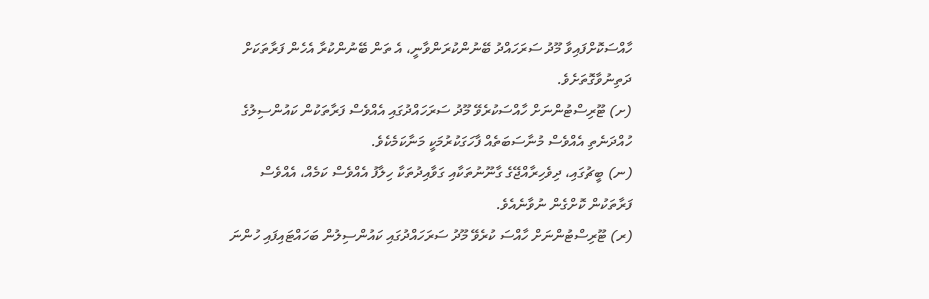ހާއްސަކޮށްފައިވާ މޫދު ސަރަހައްދު ބޭނުންކުރަންވާނީ، އެ ތަން ބޭނުންކުރާ އެހެން ފަރާތަކަށް ދަތިނުވާގޮތަށެވެ.
(ށ) ޓޫރިސްޓުންނަށް ހާއްސަކުރެވޭ މޫދު ސަރަހައްދުގައި އެއްވެސް ފަރާތަކުން ކައުންސިލުގެ ހުއްދަނެތި އެއްވެސް މުނާސަބަތެއް ފާހަގަކުރުމަކީ މަނާކަމެކެވެ.
(ނ) ބީޗުގައި، ދިވެހިރާއްޖޭގެ ގާނޫނުތަކާއި ގަވާއިދުތަކާ ހިލާފު އެއްވެސް ކަމެއް، އެއްވެސް ފަރާތަކުން ކޮށްގެން ނުވާނެއެވެ.
(ރ) ޓޫރިސްޓުންނަށް ހާއްސަ ކުރެވޭ މޫދު ސަރަހައްދުގައި ކައުންސިލުން ބަހައްޓައިފައި ހުންނަ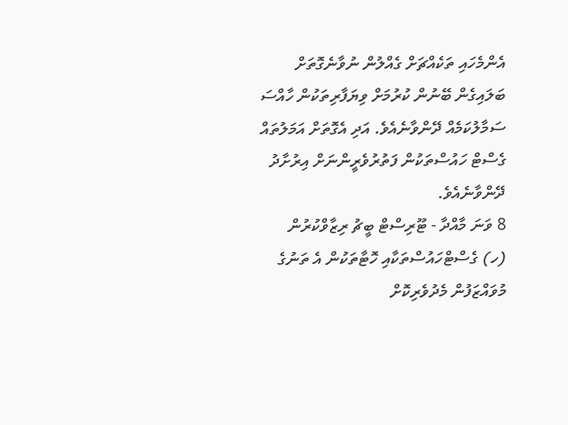އެންމެހައި ތަކެއްޗަށް ގެއްލުން ނުވާނެގޮތަށް ބަލައިގެން ބޭނުން ކުރުމަށް ވިޔަފާރިތަކުން ހާއްސަ ސަމާލުކަމެއް ދޭންވާނެއެވެ. އަދި އެގޮތަށް އަމަލުތައް ގެސްޓް ހައުސްތަކުން ފަތުރުވެރީންނަށް އިރުށާދު ދޭންވާނެއެވެ.
8 ވަނަ މާއްދާ - ޓޫރިސްޓް ބީޗު ރިޒާވްކުރުން
(ހ) ގެސްޓްހައުސްތަކާއި ހޮޓާތަކުން އެ ތަނުގެ މުވައްޒަފުން މެދުވެރިކޮށް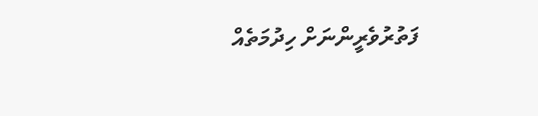ފަތުރުވެރީންނަށް ހިދުމަތެއް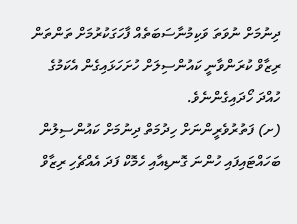ދިނުމަށް ނުވަތަ ވަކިމުނާސަބަތެއް ފާހަގަކުރުމަށް ތަންތަން ރިޒާވް ކުރަންވާނީ ކައުންސިލަށް ހުށަހަޅައިގެން އެކަމުގެ ހުއްދަ ހޯދައިގެންނެވެ.
(ށ) ފަތުރުވެރީންނަށް ހިދުމަތް ދިނުމަށް ކައުންސިލުން ބަހައްޓައިފައި ހުންނަ ގޮނޑިއާއި ހެމޮކް ފަދަ އެއްޗެހި ރިޒާވް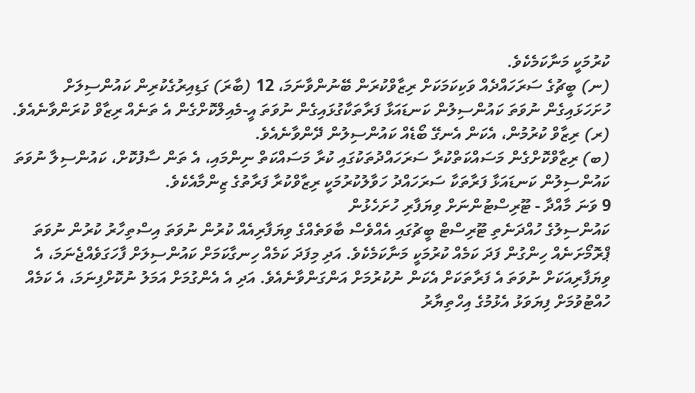ކުރުމަކީ މަނާކަމެކެވެ.
(ނ) ބީޗުގެ ސަރަހައްދެއް ވަކިކަމަކަށް ރިޒާވްކުރަން ބޭނުންވާނަމަ، 12 (ބާރަ) ގަޑިއިރުގެކުރިން ކައުންސިލަށް ހުށަހަޅައިގެން ނުވަތަ ކައުންސިލުން ކަނޑައަޅާ ފަރާތަކާގުޅައިގެން ނުވަތަ އީ-މެއިލްކޮށްގެން އެ ތަނެއް ރިޒާވް ކުރަންވާނެއެވެ.
(ރ) ރިޒާވް ކުރުމުން، އެކަން އެނގޭ ބޯޑެއް ކައުންސިލުން ދޭންވާނެއެވެ.
(ބ) ރިޒާވްކޮށްގެން މަސައްކަތްކުރާ ސަރަހައްދުތަކުގައި ކުރާ މަސައްކަތް ނިންމައި، އެ ތަން ސާފުކޮށް، ކައުންސިލާ ނުވަތަ ކައުންސިލުން ކަނޑައަޅާ ފަރާތަކާ ސަރަހައްދު ހަވާލުކުރުމަކީ ރިޒާވްކުރާ ފަރާތުގެ ޒިންމާއެކެވެ.
9 ވަނަ މާއްދާ - ޓޫރިސްޓުންނަށް ވިޔަފާރި ހުށަހެޅުން
ކައުންސިލުގެ ހުއްދަނެތި ޓޫރިސްޓް ބީޗުގައި އެއްވެސް ބާވަތެއްގެ ވިޔަފާރިއެއް ކުރުން ނުވަތަ އިސްތިހާރު ކުރުން ނުވަތަ ޕްރޮމޯށަނެއް ހިންގުން ފަދަ ކަމެއް ކުރުމަކީ މަނާކަމެކެވެ. އަދި މިފަދަ ކަމެއް ހިނގާކަމަށް ކައުންސިލަށް ފާހަގަވެއްޖެނަމަ، އެ ވިޔަފާރިއަކަށް ނުވަތަ އެ ފަރާތަކަށް އެކަން ނުކުރުމަށް އަންގަންވާނެއެވެ. އަދި އެ އެންގުމަށް އަމަލު ނުކޮށްފިނަމަ، އެ ކަމެއް ހުއްޓުވުމަށް ފިޔަވަޅު އެޅުމުގެ އިހްތިޔާރު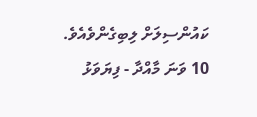ކައުންސިލަށް ލިބިގެންވެއެވެ.
10 ވަނަ މާއްދާ - ފިޔަވަޅު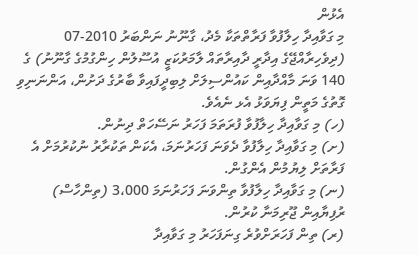އެޅުން
މި ގަވާއިދާ ހިލާފުވާ ފަރާތްތަކާ މެދު، ގާނޫނު ނަންބަރު 2010-07 (ދިވެހިރާއްޖޭގެ އިދާރީ ދާއިރާތައް ލާމަރުކަޒީ އުސޫލުން ހިންގުމުގެ ގާނޫނު) ގެ 140 ވަނަ މާއްދާއިން ކައުންސިލަށް ލިބިދީފައިވާ ބާރުގެ ދަށުން، އަންނަނިވި ގޮތުގެ މަތީން ފިޔަވަޅު އެޅ ނެއެވެ.
(ހ) މި ގަވާއިދާ ހިލާފުވާ ފުރަތަމަ ފަހަރު ނަސޭހަތް ދިނުން.
(ށ) މި ގަވާއިދާ ހިލާފުވާ ދެވަނަ ފަހަރުނަމަ، އެކަން ތަކުރާރު ނުކުރުމަށް އެ ފަރާތަށް ލިޔުމުން އެންގުން.
(ނ) މި ގަވާއިދާ ހިލާފުވާ ތިންވަނަ ފަހަރުނަމަ 3،000 (ތިންހާސް) ރުފިޔާއިން ޖޫރިމަނާ ކުރުން.
(ރ) ތިން ފަހަރަށްވުރެ ގިނަފަހަރު މި ގަވާއިދާ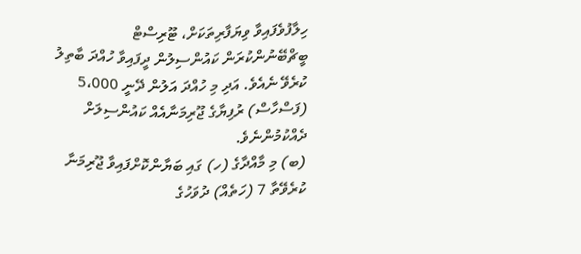ހިލާފުވެފައިވާ ވިޔަފާރިތަކަށް، ޓޫރިސްޓް ބީޗްބޭނުންކުރަން ކައުންސިލުން ދީފައިވާ ހުއްދަ ބާތިލު ކުރެވޭ ނެއެވެ. އަދި މި ހުއްދަ އަލުން ދޭނީ 5،000 (ފަސްހާސް) ރުފިޔާގެ ޖޫރިމަނާއެއް ކައުންސިލަށް ދެއްކުމުންނެވެ.
(ބ) މި މާއްދާގެ (ހ) ގައި ބަޔާންކޮށްފައިވާ ޖޫރިމަނާ ކުރެވޭތާ 7 (ހަތެއް) ދުވަހުގެ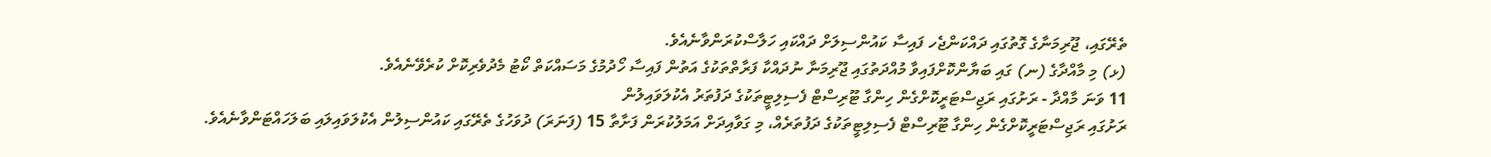ތެރޭގައި، ޖޫރިމަނާގެ ގޮތުގައި ދައްކަންޖެހ ފައިސާ ކައުންސިލަށް ދައްކައި ހަލާސްކުރަންވާނެއެވެ.
(ޅ) މި މާއްދާގެ (ނ) ގައި ބަޔާންކޮށްފައިވާ މުއްދަތުގައި ޖޫރިމަނާ ނުދައްކާ ފަރާތްތަކުގެ އަތުން ފައިސާ ހޯދުމުގެ މަސައްކަތް ކޯޓު މެދުވެރިކޮށް ކުރެވޭނެއެވެ.
11 ވަނަ މާއްދާ - ރަށުގައި ރަޖިސްޓަރީކޮށްގެން ހިންގާ ޓޫރިސްޓް ފެސިލިޓީތަކުގެ ދަފުތަރު އެކުލަވައިލުން
ރަށުގައި ރަޖިސްޓަރީކޮށްގެން ހިންގާ ޓޫރިސްޓް ފެސިލިޓީތަކުގެ ދަފުތަރެއް، މި ގަވާއިދަށް އަމަލުކުރަން ފަށާތާ 15 (ފަނަރަ) ދުވަހުގެ ތެރޭގައި ކައުންސިލުން އެކުލަވައިލައި ބަލަހައްޓަންވާނެއެވެ.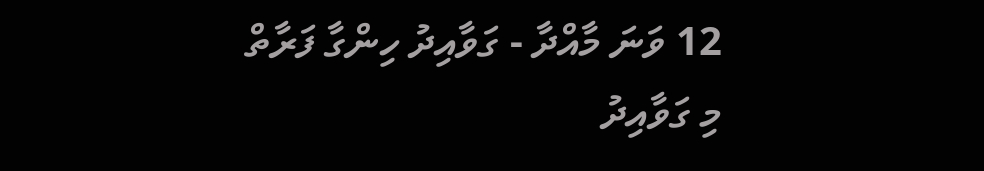12 ވަނަ މާއްދާ - ގަވާއިދު ހިންގާ ފަރާތް
މި ގަވާއިދު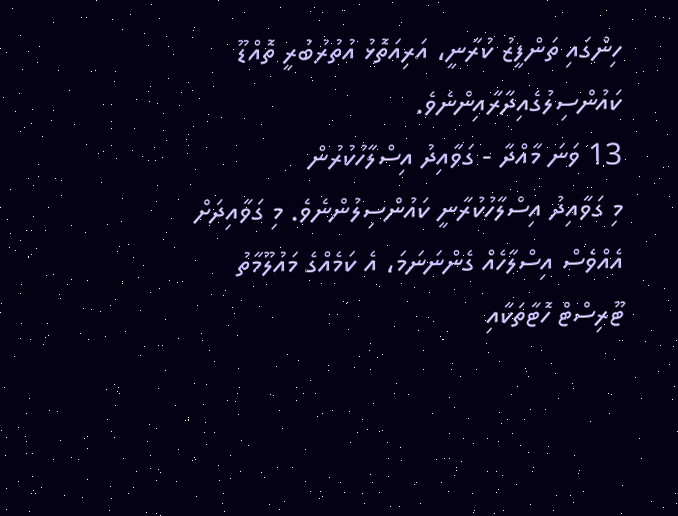ހިންގައި ތަންފީޒު ކުރާނީ، އަރިއަތޮޅު އުތުރުބުރީ ތޮއްޑޫ ކައުންސިލުގެއިދާރާއިންނެވެ.
13 ވަނަ މާއްދާ - ގަވާއިދު އިސްލާހުކުރުން
މި ގަވާއިދު އިސްލާހުކުރާނީ ކައުންސިލުންނެވެ. މި ގަވާއިދަށް އެއްވެސް އިސްލާހެއް ގެންނަނަމަ، އެ ކަމެއްގެ މައުލޫމާތު ޓޫރިސްޓް ހޮޓާތަކާއި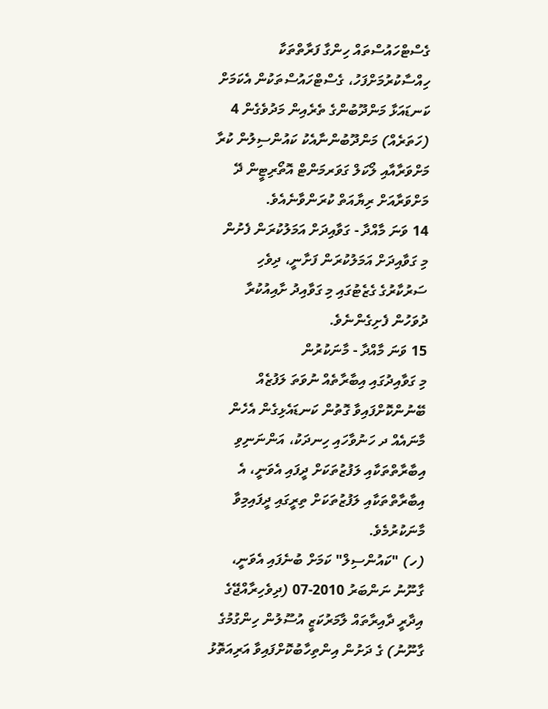ގެސްޓްހައުސްތައް ހިންގާ ފަރާތްތަކާ ހިއްސާކުރުމަށްފަހު، ގެސްޓްހައުސްތަކުން އެކަމަށް ކަނޑައަޅާ މަންދޫބުންގެ ތެރެއިން މަދުވެގެން 4 (ހަތަރެއް) މަންދޫބުންނާއެކު ކައުންސިލުން ކުރާ މަށްވަރާއާއި ލޯކަލް ގަވަރމަންޓް އޮތޯރިޓީން ދޭ މަށްވަރާއަށް ރިޔާއަތް ކުރަންވާނެއެވެ.
14 ވަނަ މާއްދާ - ގަވާއިދަށް އަމަލުކުރަން ފެށުން
މި ގަވާއިދަށް އަމަލުކުރަން ފަށާނީ، ދިވެހި ސަރުކާރުގެ ގެޒެޓުގައި މި ގަވާއިދު ށާއިއުކުރާ ދުވަހުން ފެށިގެންނެވެ.
15 ވަނަ މާއްދާ - މާނަކުރުން
މި ގަވާއިދުގައި އިބާރާތެއް ނުވަތަ ލަފުޒެއް ބޭނުންކޮށްފައިވާ ގޮތުން ކަނޑައެޅިގެން އެހެން މާނައެއް ދ ހަނުވާހައި ހިނދަކު، އަންނަނިވި އިބާރާތްތަކާއި ލަފުޒުތަކަށް ދީފައި އެވަނީ، އެ އިބާރާތްތަކާއި ލަފުޒުތަކަށް ތިރީގައި ދީފައިމިވާ މާނަކުރުމެވެ.
(ހ) "ކައުންސިލް" ކަމަށް ބުނެފައި އެވަނީ، ގާނޫނު ނަންބަރު 2010-07 (ދިވެހިރާއްޖޭގެ އިދާރީ ދާއިރާތައް ލާމަރުކަޒީ އުސޫލުން ހިންގުމުގެ ގާނޫނު) ގެ ދަށުން އިންތިހާބުކޮށްފައިވާ އަރިއަތޮޅު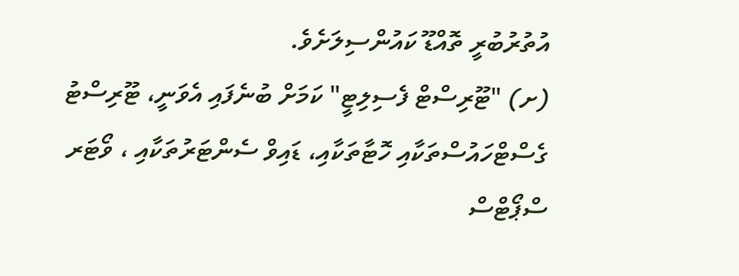އުތުރުބުރީ ތޮއްޑޫ ކައުންސިލަށެވެ.
(ށ) "ޓޫރިސްޓް ފެސިލިޓީ" ކަމަށް ބުނެފައި އެވަނީ، ޓޫރިސްޓު ގެސްޓްހައުސްތަކާއި ހޮޓާތަކާއި، ޑައިވް ސެންޓަރުތަކާއި ، ވޯޓަރ ސްޕޯޓްސް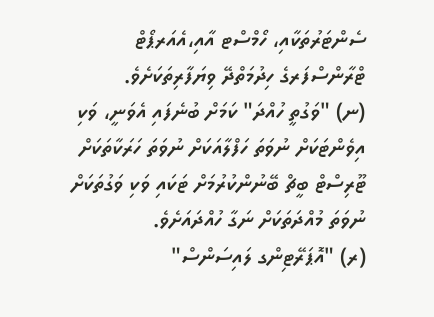ސެންޓަރުތަކާއި، ހޯމްސްޓ އާއި،އެއަރޕޯޓް ޓްރާންސްފަރގެ ހިދުމަތްދޭ ވިޔަފާރިތަކަށެވެ.
(ނ) "ވަގުތީ ހުއްދަ" ކަމަށް ބުނެފައި އެވަނީ، ވަކި އިވެންޓަކަށް ނުވަތަ ހަފްލާއަކަށް ނުވަތަ ހަރަކާތަކަށް ޓޫރިސްޓް ބީޗް ބޭނުންކުރުމަށް ޓަކައި ވަކި ވަގުތަކަށް ނުވަތަ މުއްދަތަކަށް ނަގާ ހުއްދައަށެވެ.
(ރ) "އޮޕަރޭޓިންގ ލައިސަންސް"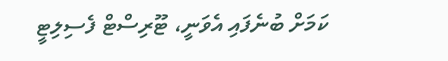ކަމަށް ބުނެފައި އެވަނީ، ޓޫރިސްޓް ފެސިލިޓީ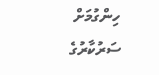ހިންގުމަށް ސަރުކާރުގެ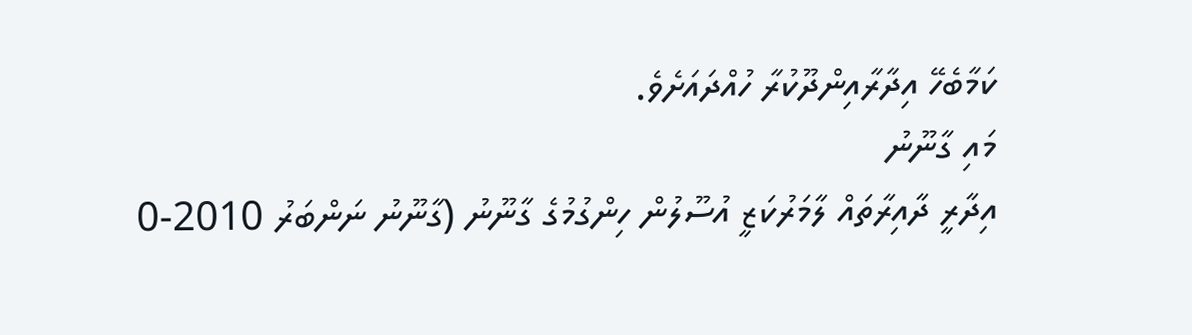ކަމާބެހޭ އިދާރާއިންދޫކުރާ ހުއްދައަށެވެ.
މައި ގާނޫނު
އިދާރީ ދާއިރާތައް ލާމަރުކަޒީ އުސޫލުން ހިންގުމުގެ ގާނޫނު (ގާނޫނު ނަންބަރު 2010-0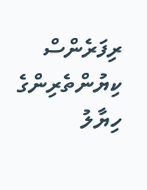ރިފަރެންސް
ކިޔުންތެރިންގެ ހިޔާލު